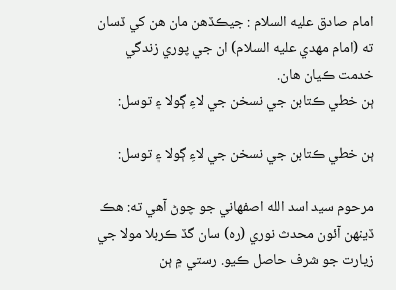امام صادق عليه السلام : جيڪڏهن مان هن کي ڏسان ته (امام مهدي عليه السلام) ان جي پوري زندگي خدمت ڪيان هان.
ٻن خطي ڪتابن جي نسخن جي لاءِ ڳولا ۽ توسل:

ٻن خطي ڪتابن جي نسخن جي لاءِ ڳولا ۽ توسل:

مرحوم سيد اسد الله اصفهاني جو چوڻ آهي ته: هڪ ڏينهن آئون محدث نوري (ره) سان گڏ ڪربلا مولا جي زيارت جو شرف حاصل ڪيو. رستي ۾ ٻن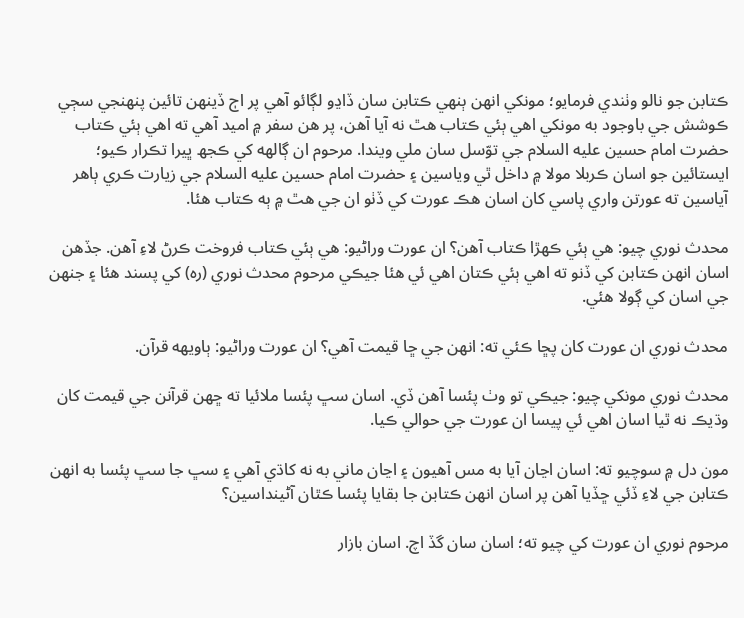ڪتابن جو نالو وٺندي فرمايو؛ مونکي انهن ٻنهي ڪتابن سان ڏاڍو لڳائو آهي پر اڄ ڏينهن تائين پنهنجي سڄي ڪوشش جي باوجود به مونکي اهي ٻئي ڪتاب هٿ نه آيا آهن، پر هن سفر ۾ اميد آهي ته اهي ٻئي ڪتاب حضرت امام حسين عليه السلام جي توّسل سان ملي ويندا. مرحوم ان ڳالهه کي ڪجھ ڀيرا تڪرار ڪيو؛ ايستائين جو اسان ڪربلا مولا ۾ داخل ٿي وياسين ۽ حضرت امام حسين عليه السلام جي زيارت ڪري ٻاهر آياسين ته عورتن واري پاسي کان اسان هڪ عورت کي ڏٺو ان جي هٿ ۾ ٻه ڪتاب هئا.

محدث نوري چيو: هي ٻئي ڪهڙا ڪتاب آهن؟ ان عورت وراڻيو: هي ٻئي ڪتاب فروخت ڪرڻ لاءِ آهن. جڏهن اسان انهن ڪتابن کي ڏنو ته اهي ٻئي ڪتان اهي ئي هئا جيڪي مرحوم محدث نوري (ره) کي پسند هئا ۽ جنهن جي اسان کي ڳولا هئي.

محدث نوري ان عورت کان پڇا ڪئي ته: انهن جي ڇا قيمت آهي؟ ان عورت وراڻيو: ٻاويهه قرآن.

محدث نوري مونکي چيو: جيڪي تو وٺ پئسا آهن ڏي. اسان سڀ پئسا ملائيا ته ڇهن قرآنن جي قيمت کان وڌيڪ نه ٿيا اسان اهي ئي پيسا ان عورت جي حوالي ڪيا.

مون دل ۾ سوچيو ته: اسان اڃان آيا به مس آهيون ۽ اڃان ماني به نه کاڌي آهي ۽ سڀ جا سڀ پئسا به انهن ڪتابن جي لاءِ ڏئي ڇڏيا آهن پر اسان انهن ڪتابن جا بقايا پئسا ڪٿان آڻينداسين؟

مرحوم نوري ان عورت کي چيو ته؛ اسان سان گڏ اچ. اسان بازار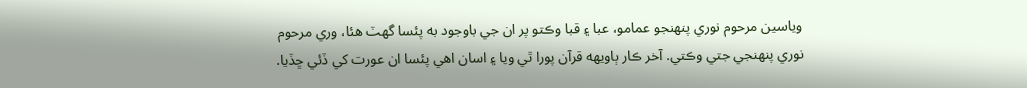وياسين مرحوم نوري پنهنجو عمامو، عبا ۽ قبا وڪتو پر ان جي باوجود به پئسا گھٽ هئا، وري مرحوم نوري پنهنجي جتي وڪتي. آخر ڪار ٻاويهه قرآن پورا ٿي ويا ۽ اسان اهي پئسا ان عورت کي ڏئي ڇڏيا.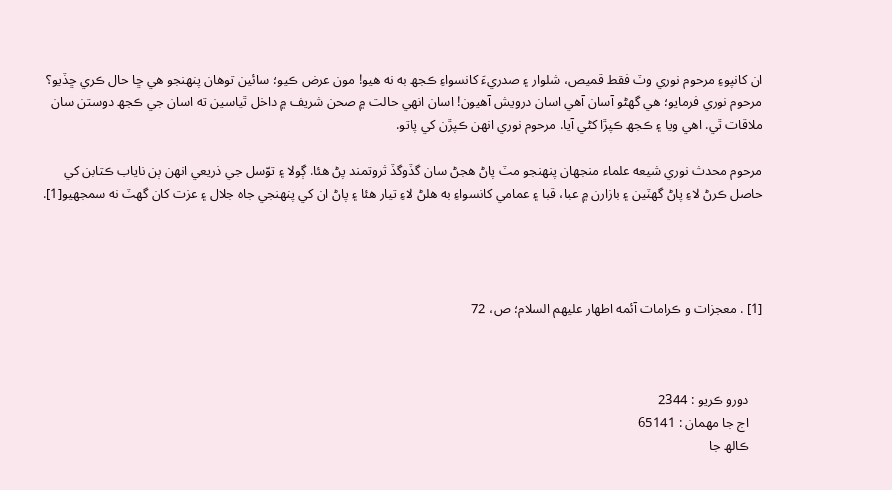ان کانپوءِ مرحوم نوري وٽ فقط قميص، شلوار ۽ صدريءَ کانسواءِ ڪجھ به نه هيو! مون عرض ڪيو؛ سائين توهان پنهنجو هي ڇا حال ڪري ڇڏيو؟ مرحوم نوري فرمايو؛ هي گھڻو آسان آهي اسان درويش آهيون! اسان انهي حالت ۾ صحن شريف ۾ داخل ٿياسين ته اسان جي ڪجھ دوستن سان ملاقات ٿي. اهي ويا ۽ ڪجھ ڪپڙا کڻي آيا. مرحوم نوري انهن ڪپڙن کي پاتو.

مرحوم محدث نوري شيعه علماء منجھان پنهنجو مٽ پاڻ هجڻ سان گڏوگڏ ثروتمند پڻ هئا. ڳولا ۽ توّسل جي ذريعي انهن ٻن ناياب ڪتابن کي حاصل ڪرڻ لاءِ پاڻ گھٽين ۽ بازارن ۾ عبا، قبا ۽ عمامي کانسواءِ به هلڻ لاءِ تيار هئا ۽ پاڻ ان کي پنهنجي جاه جلال ۽ عزت کان گهٽ نه سمجھيو[1].




[1] . معجزات و ڪرامات آئمه اطهار عليهم السلام؛ ص، 72



    دورو ڪريو : 2344
    اج جا مهمان : 65141
    ڪالھ جا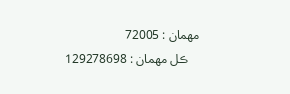مهمان : 72005
    ڪل مهمان : 129278698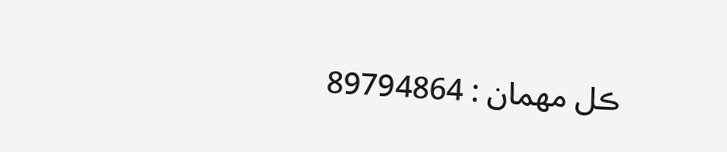ڪل مهمان : 89794864